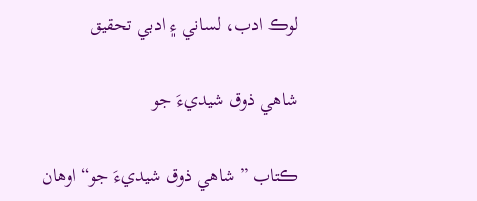لوڪ ادب، لساني ۽ ادبي تحقيق

شاهي ذوق شيديءَ جو

ڪتاب ” شاهي ذوق شيديءَ جو“ اوهان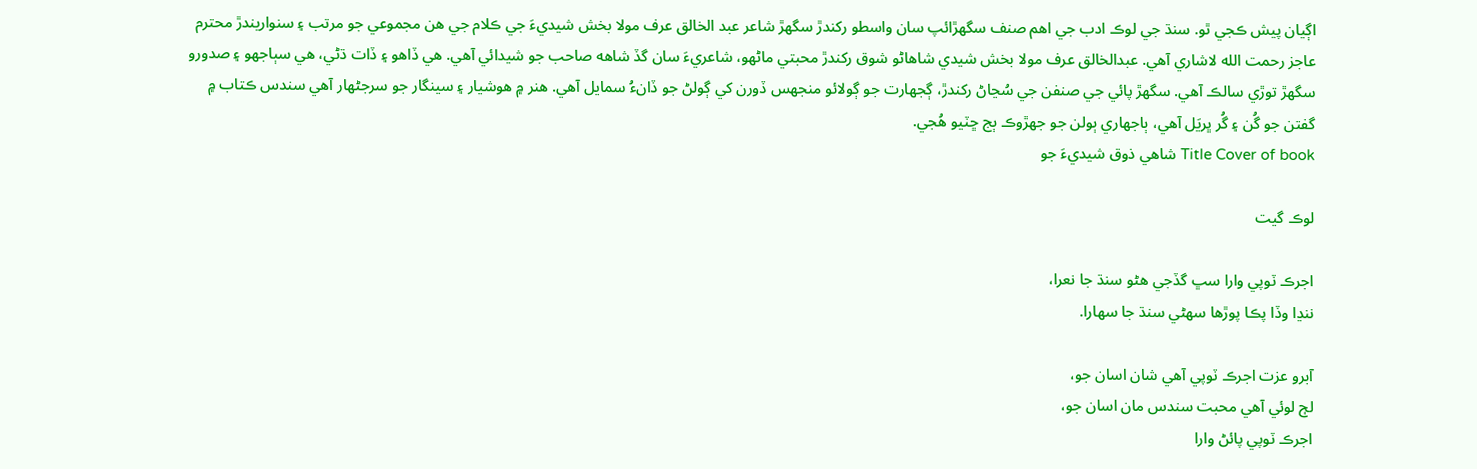اڳيان پيش ڪجي ٿو. سنڌ جي لوڪ ادب جي اهم صنف سگهڙائپ سان واسطو رکندڙ سگهڙ شاعر عبد الخالق عرف مولا بخش شيديءَ جي ڪلام جي هن مجموعي جو مرتب ۽ سنواريندڙ محترم عاجز رحمت الله لاشاري آهي. عبدالخالق عرف مولا بخش شيدي شاهاڻو شوق رکندڙ محبتي ماڻهو، شاعريءَ سان گڏ شاهه صاحب جو شيدائي آهي. هي ڏاهو ۽ ڏات ڌڻي، هي سٻاجهو ۽ صدورو سگهڙ توڙي سالڪ آهي. سگهڙ پائي جي صنفن جي سُڃاڻ رکندڙ، ڳجهارت جو ڳولائو منجهس ڏورن کي ڳولڻ جو ڏانءُ سمايل آهي. هنر ۾ هوشيار ۽ سينگار جو سرجڻهار آهي سندس ڪتاب ۾ گفتن جو گُن ۽ گُر ڀريَل آهي، ٻاجهاري ٻولن جو جهڙوڪ ٻج ڇٽيو هُجي.
Title Cover of book شاهي ذوق شيديءَ جو

لوڪ گيت

اجرڪ ٽوپي وارا سڀ گڏجي هڻو سنڌ جا نعرا،
ننڍا وڏا پڪا پوڙها سهڻي سنڌ جا سهارا.

آبرو عزت اجرڪ ٽوپي آهي شان اسان جو،
لڄ لوئي آهي محبت سندس مان اسان جو،
اجرڪ ٽوپي پائڻ وارا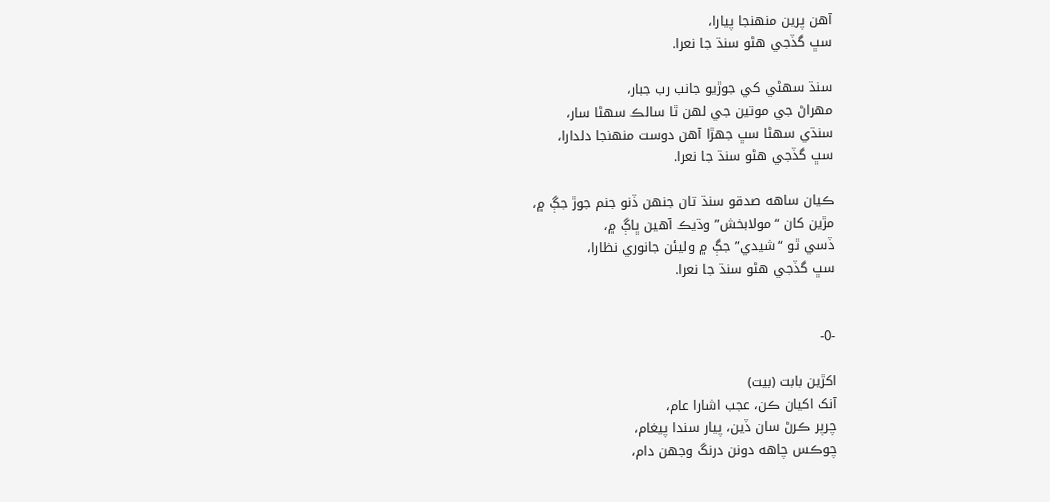آهن پرين منهنجا پيارا،
سڀ گڏجي هڻو سنڌ جا نعرا.

سنڌ سهڻي کي جوڙيو جانب رب جبار،
مهراڻ جي موتين جي لهن ٿا سالڪ سهڻا سار،
سنڌي سهڻا سڀ جهڙا آهن دوست منهنجا دلدارا،
سڀ گڏجي هڻو سنڌ جا نعرا.

ڪيان ساهه صدقو سنڌ تان جنهن ڏنو جنم جوڙ جڳ ۾،
مڙين کان “مولابخش” وڌيڪ آهين ڀاڳ ۾،
ڏسي ٿو “شيدي” جڳ ۾ وليئن جانوري نظارا،
سڀ گڏجي هڻو سنڌ جا نعرا.


-0-

اکڙين بابت (بيت)
آنک اکيان ڪن، عجب اشارا عام،
چرپر ڪرڻ سان ڏين، پيار سندا پيغام،
چوڪس چاهه دونن درنگ وجهن دام،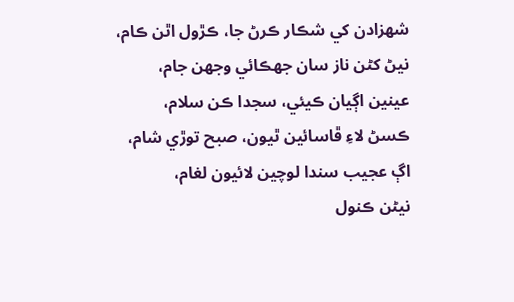شهزادن کي شڪار ڪرڻ جا، ڪڙول اٿن ڪام،
نيڻ کڻن ناز سان جهڪائي وجهن جام،
عينين اڳيان ڪيئي، سجدا ڪن سلام،
ڪسڻ لاءِ ڦاسائين ٿيون، صبح توڙي شام،
اڳ عجيب سندا لوچين لائيون لغام،
نيڻن ڪنول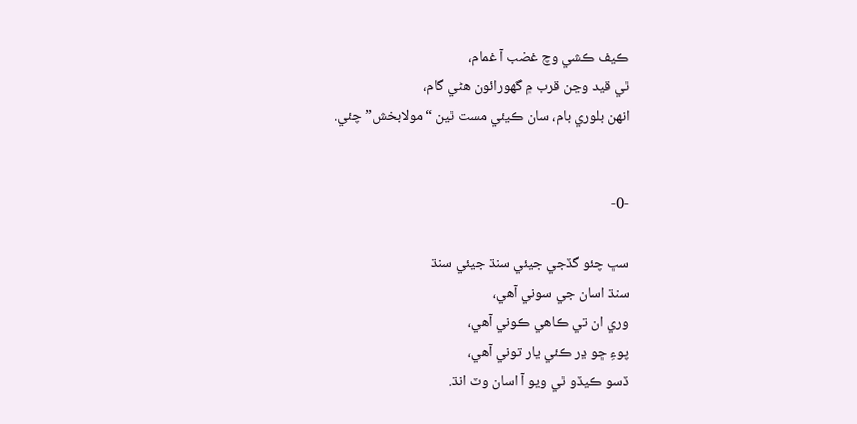ڪيف ڪشي وچ غضب آ غمام،
ٿي قيد وڃن قرب ۾ گهورائون هڻي گام،
انهن بلوري بام، سان ڪيئي مست ٿين “مولابخش” چئي.


-0-

سڀ چئو گڏجي جيئي سنڌ جيئي سنڌ
سنڌ اسان جي سوني آهي،
وري ان تي ڪاهي ڪوني آهي،
پوءِ ڇو ڍر ڪئي يار توني آهي،
ڏسو ڪيڏو ٿي ويو آ اسان وٽ انڌ.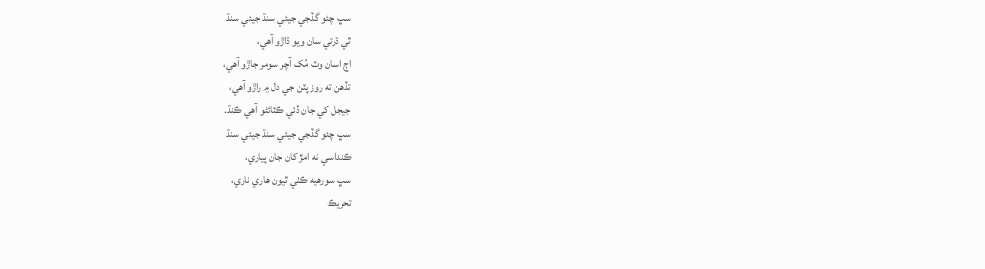سڀ چئو گڏجي جيئي سنڌ جيئي سنڌ
ٿي ڌرتي سان ويو ڌاڙو آهي،
اڄ اسان وٽ مُک آچر سومر جاڙو آهي،
تڏهن ته روز پٽن جي دل ۾ راڙو آهي،
جيجل کي جان ڏئي ڪٽائڻو آهي ڪنڌ.
سڀ چئو گڏجي جيئي سنڌ جيئي سنڌ
ڪنداسي نه امڙ کان جان پياري،
سڀ سورهيه ڪٺي ٿيون هاري ناري،
تحريڪ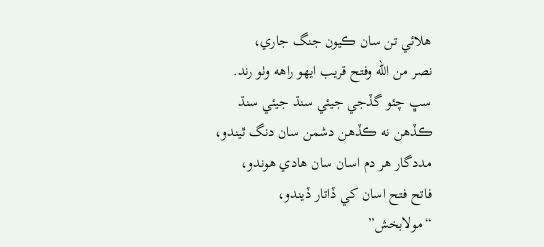هلائي تن سان ڪيون جنگ جاري،
نصر من الله وفتح قريب ايهو راهه وٺو رند.
سڀ چئو گڏجي جيئي سنڌ جيئي سنڌ
ڪڏهن نه ڪڏهن دشمن سان دنگ ٿيندو،
مددگار هر دم اسان سان هادي هوندو،
فاتح فتح اسان کي ڏاتار ڏيندو،
“مولابخش”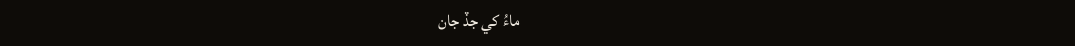ماءُ کي جڏ جان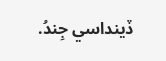ڏينداسي جِندُ.